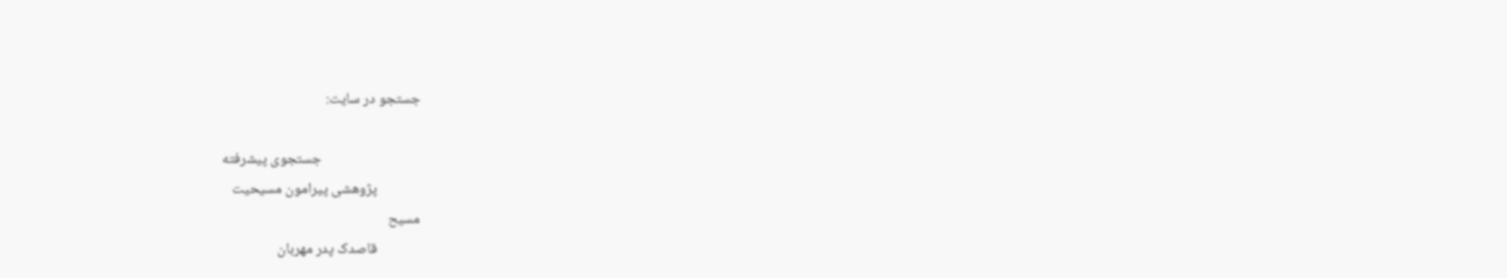جستجو در سایت:

                              جستجوی پیشرفته
             پژوهشی پیرامون مسیحیت
مسیح
             قاصدک پدر مهربان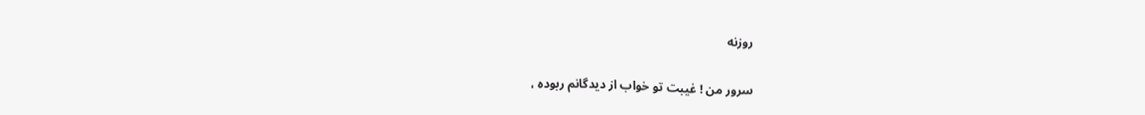روزنه

سرور من ! غیبت تو خواب از دیدگانم ربوده ،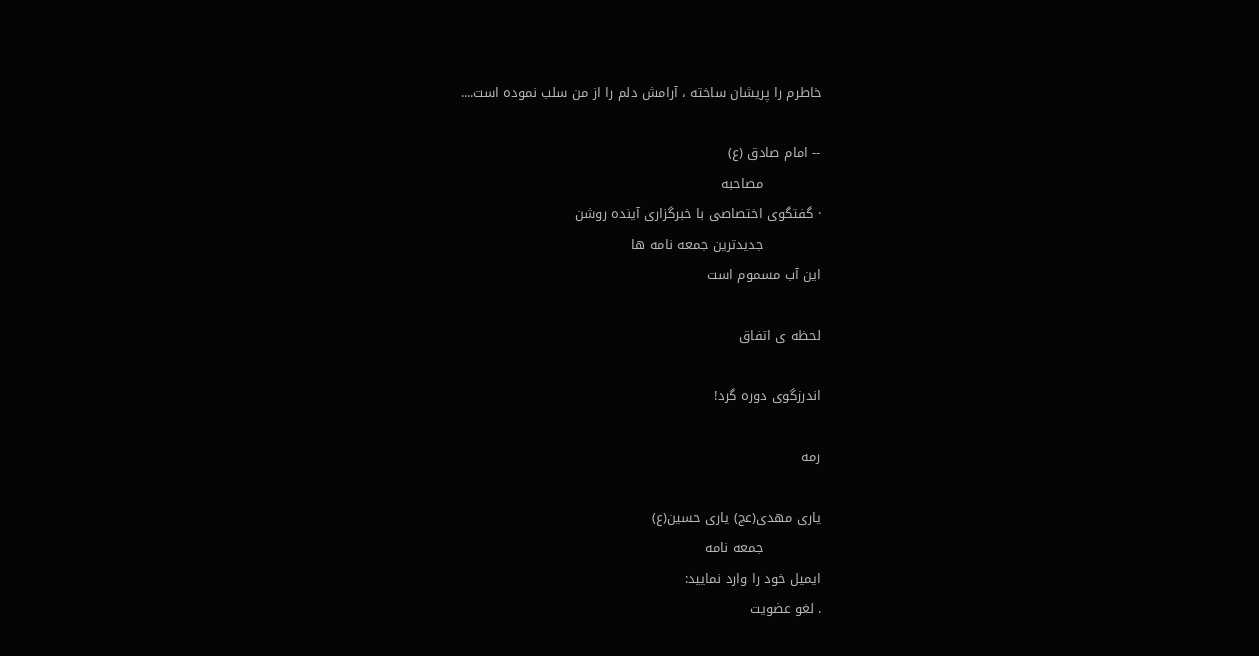خاطرم را پریشان ساخته ، آرامش دلم را از من سلب نموده است....

-- امام صادق (ع)
             مصاحبه
· گفتگوی اختصاصی با خبرگزاری آینده روشن
             جدیدترین جمعه نامه ها
این آب مسموم است

لحظه ی اتفاق

اندرزگوی دوره گرد!

رمه

یاری مهدی(عج) یاری حسین(ع)
             جمعه نامه
ایمیل خود را وارد نمایید:
. لغو عضویت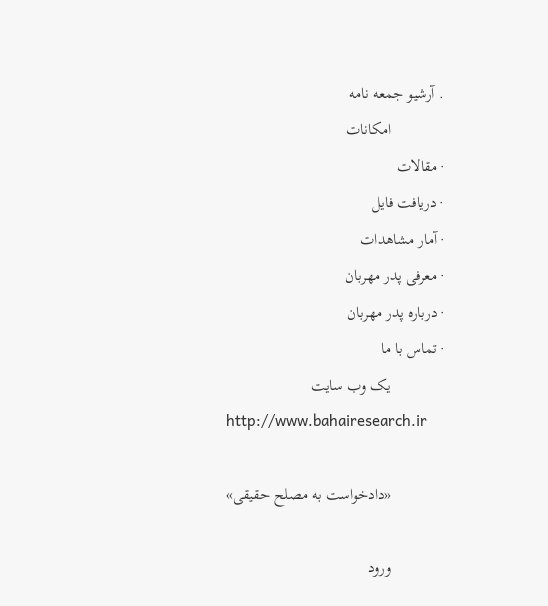. آرشیو جمعه نامه
             امکانات
· مقالات
· دریافت فایل
· آمار مشاهدات
· معرفی پدر مهربان
· درباره پدر مهربان
· تماس با ما
             یک وب سایت
http://www.bahairesearch.ir

             «دادخواست به مصلح حقیقی»

             ورود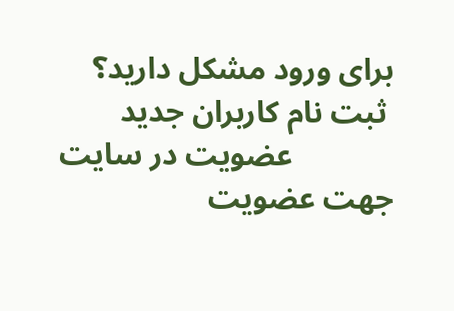برای ورود مشکل دارید؟
 ثبت نام کاربران جدید
             عضویت در سایت
جهت عضویت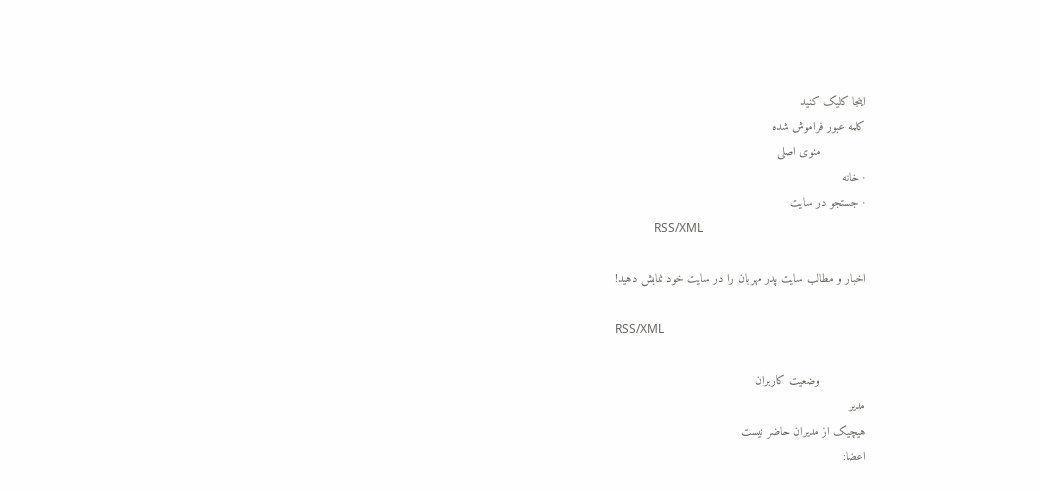اینجا کلیک کنید
کلمه عبور فراموش شده
             منوی اصلی
· خانه
· جستجو در سایت
             RSS/XML

اخبار و مطالب سایت پدر مهربان را در سایت خود نمابش دهید!

RSS/XML

             وضعیت کاربران
مدیر
هیچیک از مدیران حاضر نیست
اعضا: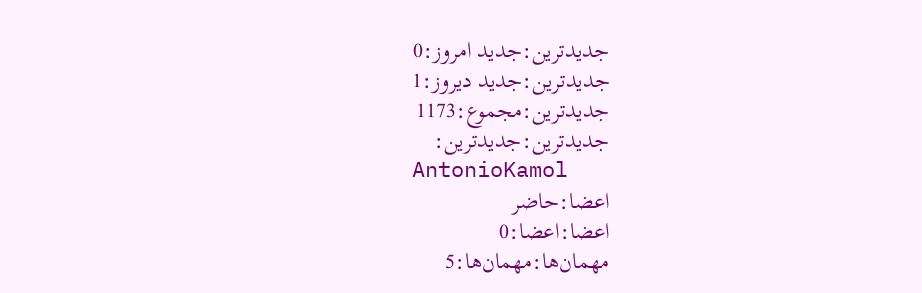جدیدترین:جدید امروز:0
جدیدترین:جدید دیروز:1
جدیدترین:مجموع:1173
جدیدترین:جدیدترین:
AntonioKamol
اعضا:حاضر
اعضا:اعضا:0
مهمان‌ها:مهمان‌ها:5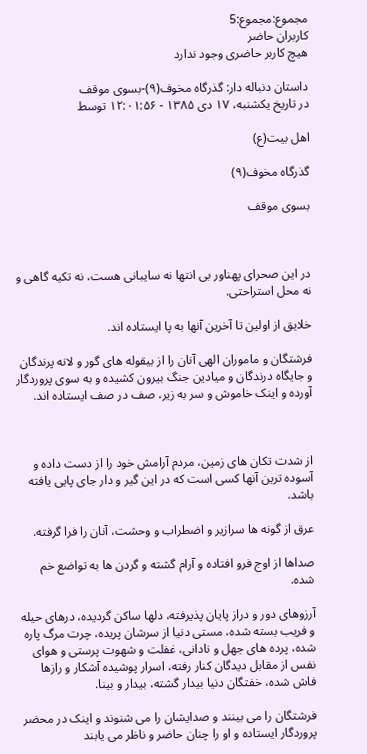مجموع:مجموع:5
کاربران حاضر
هیچ کاربر حاضری وجود ندارد

داستان دنباله دار: گذرگاه مخوف(۹)-بسوی موقف
در تاریخ یكشنبه، ۱۷ دی ۱۳۸۵ - ۱۲:۰۱:۵۶ توسط

اهل بیت(ع)

گذرگاه مخوف(۹)

بسوی موقف



در این صحرای پهناور بی انتها نه سایبانی هست، نه تکیه گاهی و نه محل استراحتی.

خلایق از اولین تا آخرین آنها به پا ایستاده اند.

فرشتگان و ماموران الهی آنان را از بیقوله های گور و لانه پرندگان و جایگاه درندگان و میادین جنگ بیرون کشیده و به سوی پروردگار آورده و اینک خاموش و سر به زیر، صف در صف ایستاده اند.



از شدت تکان های زمین، مردم آرامش خود را از دست داده و آسوده ترین آنها کسی است که در این گیر و دار جای پایی یافته باشد.

عرق از گونه ها سرازیر و اضطراب و وحشت، آنان را فرا گرفته.

صداها از اوج فرو افتاده و آرام گشته و گردن ها به تواضع خم شده.

آرزوهای دور و دراز پایان پذیرفته، دلها ساکن گردیده، درهای حیله و فریب بسته شده، مستی دنیا از سرشان پریده، چرت مرگ پاره شده، پرده های جهل و نادانی، غفلت و شهوت پرستی و هوای نفس از مقابل دیدگان کنار رفته، اسرار پوشیده آشکار و رازها فاش شده، خفتگان دنیا بیدار گشته، بیدار و بینا.

فرشتگان را می بینند و صدایشان را می شنوند و اینک در محضر پروردگار ایستاده و او را چنان حاضر و ناظر می یابند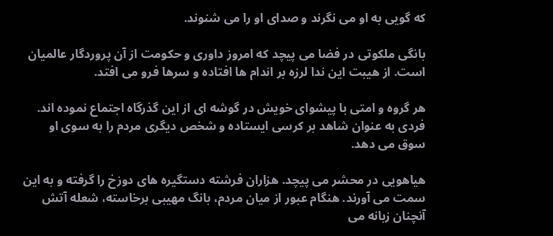که گویی به او می نگرند و صدای او را می شنوند.

بانگی ملکوتی در فضا می پیچد که امروز داوری و حکومت از آن پروردگار عالمیان است. از هیبت این ندا لرزه بر اندام ها افتاده و سرها فرو می افتد.

هر گروه و امتی با پیشوای خویش در گوشه ای از این گذرگاه اجتماع نموده اند. فردی به عنوان شاهد بر کرسی ایستاده و شخص دیگری مردم را به سوی او سوق می دهد.

هیاهویی در محشر می پیچد. هزاران فرشته دستگیره های دوزخ را گرفته و به این سمت می آورند. هنگام عبور از میان مردم، بانگ مهیبی برخاسته، شعله آتش آنچنان زبانه می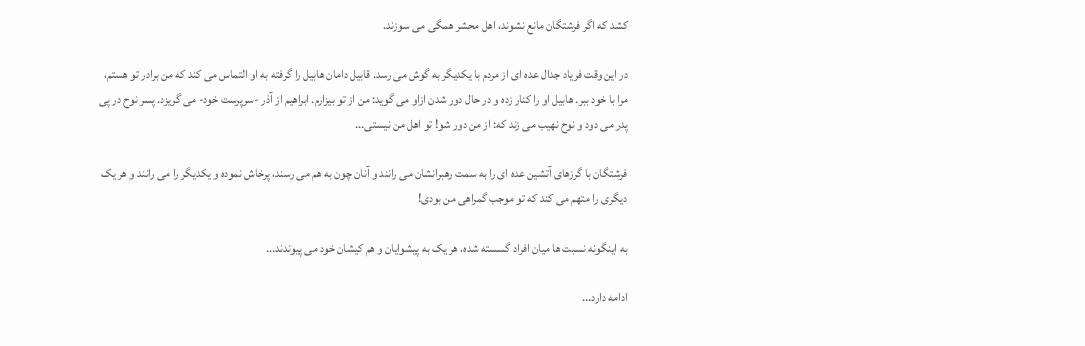کشد که اگر فرشتگان مانع نشوند، اهل محشر همگی می سوزند.

در این وقت فریاد جدال عده ای از مردم با یکدیگر به گوش می رسد. قابیل دامان هابیل را گرفته به او التماس می کند که من برادر تو هستم، مرا با خود ببر. هابیل او را کنار زده و در حال دور شدن ازاو می گوید: من از تو بیزارم. ابراهیم از آذر -سرپرست خود- می گریزد. پسر نوح در پی پدر می دود و نوح نهیب می زند که: از من دور شو! تو اهل من نیستی...

فرشتگان با گرزهای آتشین عده ای را به سمت رهبرانشان می رانند و آنان چون به هم می رسند، پرخاش نموده و یکدیگر را می رانند و هر یک دیگری را متهم می کند که تو موجب گمراهی من بودی!

به اینگونه نسبت ها میان افراد گسسته شده، هر یک به پیشوایان و هم کیشان خود می پیوندند...

ادامه دارد...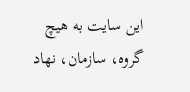این سایت به هیچ گروه، سازمان، نهاد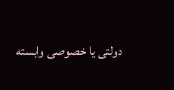دولتی یا خصوصی وابسته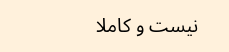نیست و کاملا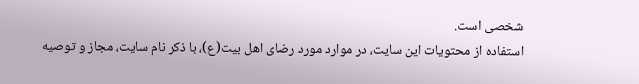شخصی است.
استفاده از محتویات این سایت، در موارد مورد رضای اهل بیت(ع)، با ذکر نام سایت، مجاز و توصیه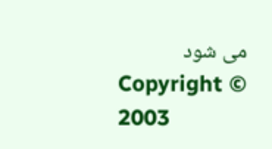می شود
Copyright © 2003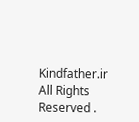Kindfather.ir All Rights Reserved .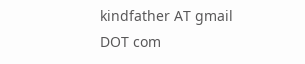kindfather AT gmail DOT com